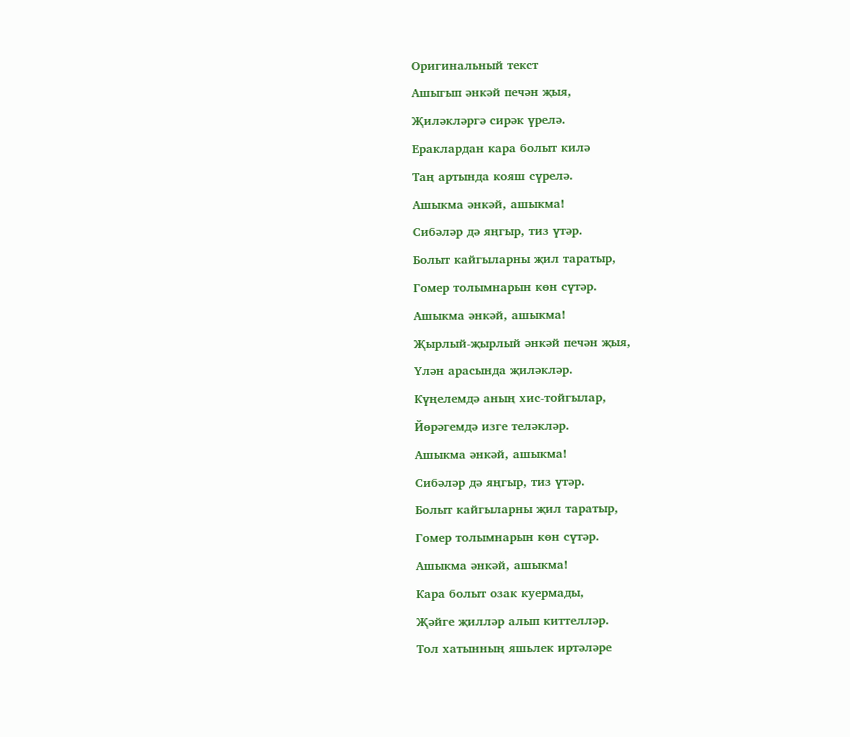Оригинальный текст
Ашыгып әнкәй печән җыя,
Җиләкләргә сирәк үрелә.
Ераклардан кара болыт килә
Таң артында кояш сүрелә.
Ашыкма әнкәй, ашыкма!
Сибәләр дә яңгыр, тиз үтәр.
Болыт кайгыларны җил таратыр,
Гомер толымнарын көн сүтәр.
Ашыкма әнкәй, ашыкма!
Җырлый-җырлый әнкәй печән җыя,
Үлән арасында җиләкләр.
Күңелемдә аның хис-тойгылар,
Йөрәгемдә изге теләкләр.
Ашыкма әнкәй, ашыкма!
Сибәләр дә яңгыр, тиз үтәр.
Болыт кайгыларны җил таратыр,
Гомер толымнарын көн сүтәр.
Ашыкма әнкәй, ашыкма!
Кара болыт озак куермады,
Җәйге җилләр алып киттелләр.
Тол хатынның яшьлек иртәләре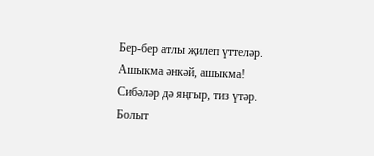Бер-бер атлы җилеп үттеләр.
Ашыкма әнкәй, ашыкма!
Сибәләр дә яңгыр, тиз үтәр.
Болыт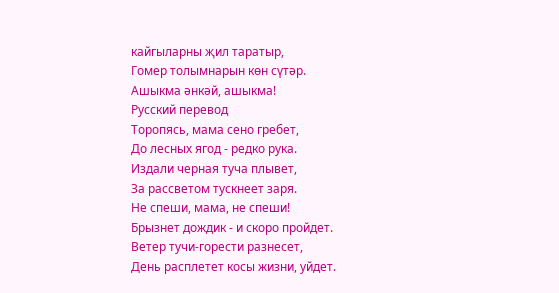кайгыларны җил таратыр,
Гомер толымнарын көн сүтәр.
Ашыкма әнкәй, ашыкма!
Русский перевод
Торопясь, мама сено гребет,
До лесных ягод - редко рука.
Издали черная туча плывет,
За рассветом тускнеет заря.
Не спеши, мама, не спеши!
Брызнет дождик - и скоро пройдет.
Ветер тучи-горести разнесет,
День расплетет косы жизни, уйдет.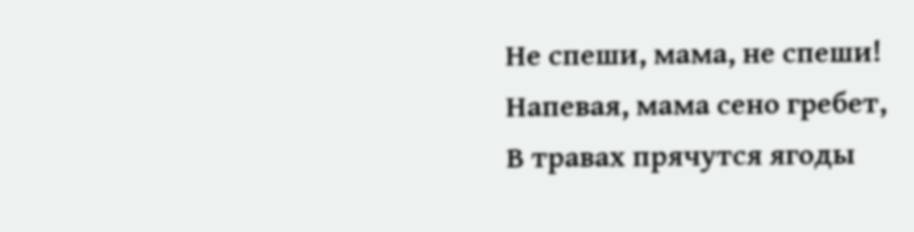Не спеши, мама, не спеши!
Напевая, мама сено гребет,
В травах прячутся ягоды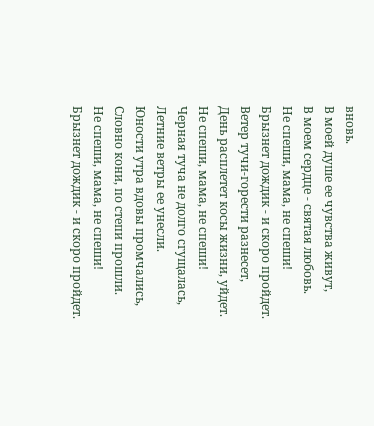вновь.
В моей душе ее чувства живут,
В моем сердце - святая любовь.
Не спеши, мама, не спеши!
Брызнет дождик - и скоро пройдет.
Ветер тучи-горести разнесет,
День расплетет косы жизни, уйдет.
Не спеши, мама, не спеши!
Черная туча не долго сгущалась,
Летние ветры ее унесли.
Юности утра вдовы промчались,
Словно кони, по степи прошли.
Не спеши, мама, не спеши!
Брызнет дождик - и скоро пройдет.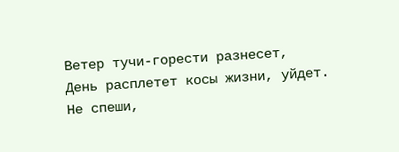Ветер тучи-горести разнесет,
День расплетет косы жизни, уйдет.
Не спеши,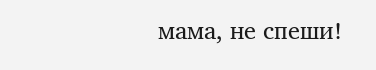мама, не спеши!